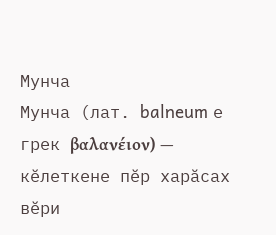Мунча
Мунча (лат. balneum е грек βαλανέιον) — кĕлеткене пĕр харăсах вĕри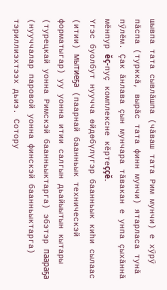шывпа тата сывлăшпа (чăваш тата Рим мунчи) е хӳрӳ пăспа (турккă, вырăс тата финн мунчи) ятарласа тунă пӳлĕм. Çак ăнлава çын мунчара тăвакан е унпа çыхăннă мĕнпур ĕç-пуç комплексне кĕртеççĕ.
Үгэс буолбут нуучча өйдөбүлүгэр баанньык киһи сылаас (итии) мытиеҕа (паарнай баанньык техническэй форматыгар) уу уонна итии салгын дьайыытын кытары (турецкай уонна Римскэй баанньыктарга) эбэтэр паараҕа (нууччалар паровой уонна финскэй баанньыктарга) тэриллиэхтээх дьиэ. Сотору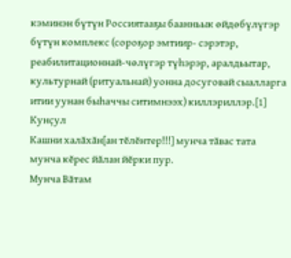кэминэн бүтүн Россиятааҕы баанньык өйдөбүлүгэр бүтүн комплекс (сороҕор эмтиир- сэрэтэр, реабилитационнай-чөлүгэр түһэрэр, аралдьытар, культурнай (ритуальнай) уонна досуговай сыалларга итии уунан быһаччы ситимнээх) киллэриллэр.[1]
Кунçул
Кашни халăхăн[ан тĕлĕнтер!!!] мунча тăвас тата мунча кĕрес йăлан йĕрки пур.
Мунча Вăтам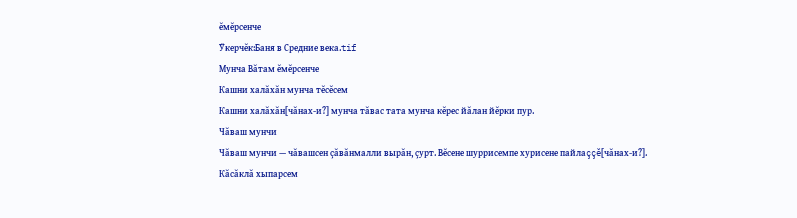ĕмĕрсенче
Ӳкерчĕк:Баня в Средние века.tif
Мунча Вăтам ĕмĕрсенче
Кашни халăхăн мунча тĕсĕсем
Кашни халăхăн[чăнах-и?] мунча тăвас тата мунча кĕрес йăлан йĕрки пур.
Чăваш мунчи
Чăваш мунчи — чăвашсен çăвăнмалли вырăн, çурт. Вĕсене шуррисемпе хурисене пайлаççĕ[чăнах-и?].
Кăсăклă хыпарсем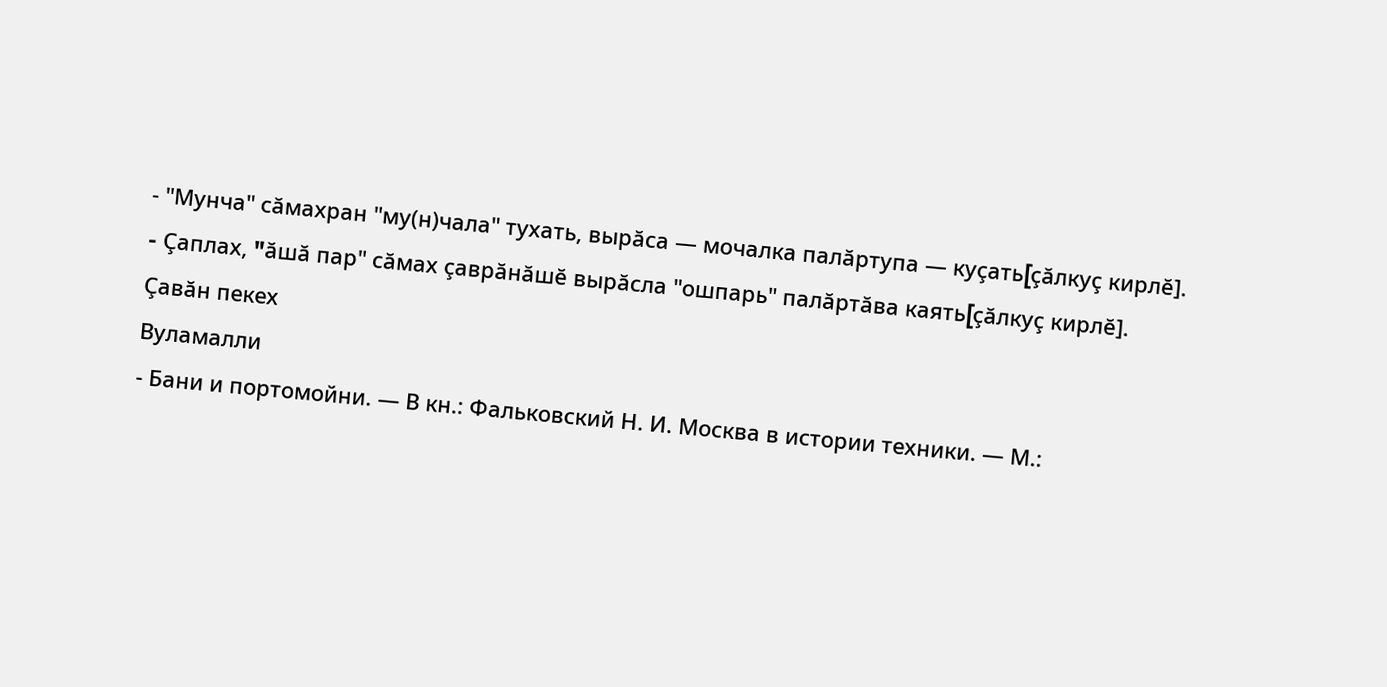- "Мунча" сăмахран "му(н)чала" тухать, вырăса — мочалка палăртупа — куçать[çăлкуç кирлĕ].
- Çаплах, "ăшă пар" сăмах çаврăнăшĕ вырăсла "ошпарь" палăртăва каять[çăлкуç кирлĕ].
Çавăн пекех
Вуламалли
- Бани и портомойни. — В кн.: Фальковский Н. И. Москва в истории техники. — М.: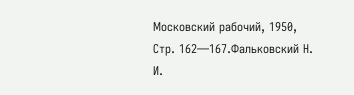Московский рабочий, 1950, Стр. 162—167.Фальковский Н. И.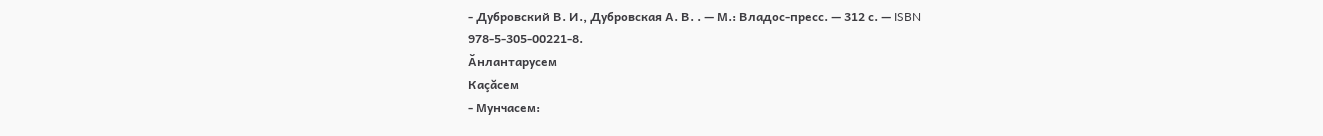- Дубровский В. И., Дубровская А. В. . — М.: Владос-пресс. — 312 с. — ISBN 978-5-305-00221-8.
Ӑнлантарусем
Каçăсем
- Мунчасем: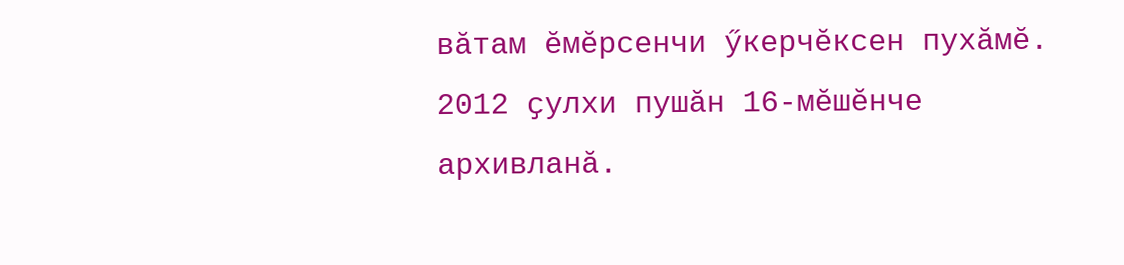вăтам ĕмĕрсенчи ӳкерчĕксен пухăмĕ. 2012 ҫулхи пушӑн 16-мӗшӗнче архивланӑ.